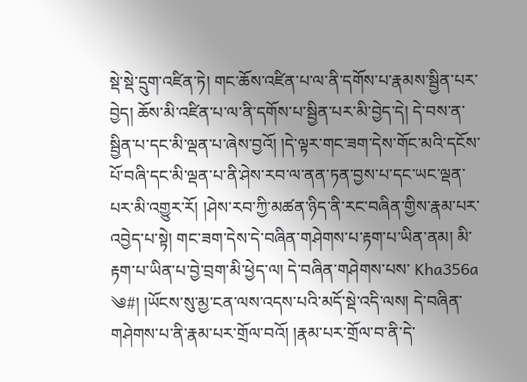སྡེ་སྡེ་དྲུག་འཛིན་ཏེ། གང་ཆོས་འཛིན་པ་ལ་ནི་དགོས་པ་རྣམས་སྦྱིན་པར་བྱེད། ཆོས་མི་འཛིན་པ་ལ་ནི་དགོས་པ་སྦྱིན་པར་མི་བྱེད་དེ། དེ་བས་ན་སྦྱིན་པ་དང་མི་ལྡན་པ་ཞེས་བྱའོ། །དེ་ལྟར་གང་ཟག་དེས་གོང་མའི་དངོས་པོ་བཞི་དང་མི་ལྡན་པ་ནི་ཤེས་རབ་ལ་ནན་ཏན་བྱས་པ་དང་ཡང་ལྡན་པར་མི་འགྱུར་རོ། །ཤེས་རབ་ཀྱི་མཚན་ཉིད་ནི་རང་བཞིན་གྱིས་རྣམ་པར་འབྱེད་པ་སྟེ། གང་ཟག་དེས་དེ་བཞིན་གཤེགས་པ་རྟག་པ་ཡིན་ནམ། མི་རྟག་པ་ཡིན་པ་བྱེ་བྲག་མི་ཕྱེད་ལ། དེ་བཞིན་གཤེགས་པས་ Kha356a ༄#། །ཡོངས་སུ་མྱ་ངན་ལས་འདས་པའི་མདོ་སྡེ་འདི་ལས། དེ་བཞིན་གཤེགས་པ་ནི་རྣམ་པར་གྲོལ་བའོ། །རྣམ་པར་གྲོལ་བ་ནི་དེ་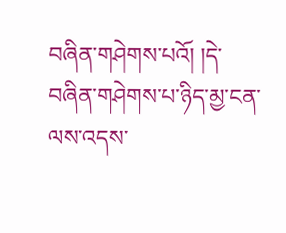བཞིན་གཤེགས་པའོ། །དེ་བཞིན་གཤེགས་པ་ཉིད་མྱ་ངན་ལས་འདས་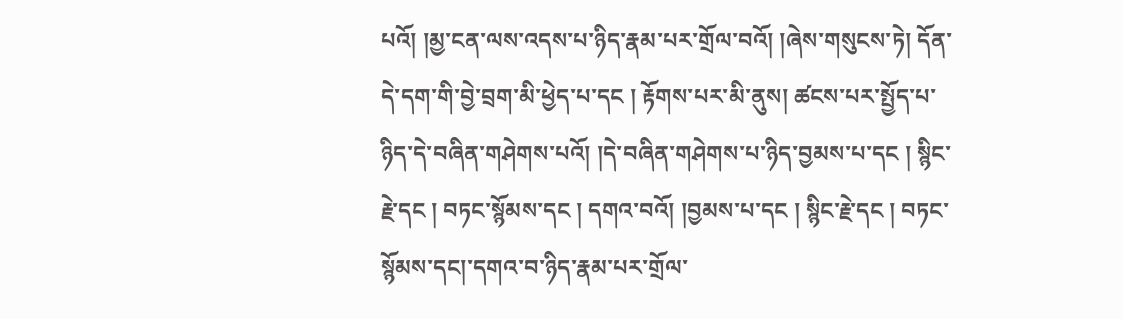པའོ། །མྱ་ངན་ལས་འདས་པ་ཉིད་རྣམ་པར་གྲོལ་བའོ། །ཞེས་གསུངས་ཏེ། དོན་དེ་དག་གི་བྱེ་བྲག་མི་ཕྱེད་པ་དང ། རྟོགས་པར་མི་ནུས། ཚངས་པར་སྤྱོད་པ་ཉིད་དེ་བཞིན་གཤེགས་པའོ། །དེ་བཞིན་གཤེགས་པ་ཉིད་བྱམས་པ་དང ། སྙིང་རྗེ་དང ། བཏང་སྙོམས་དང ། དགའ་བའོ། །བྱམས་པ་དང ། སྙིང་རྗེ་དང ། བཏང་སྙོམས་དང།་དགའ་བ་ཉིད་རྣམ་པར་གྲོལ་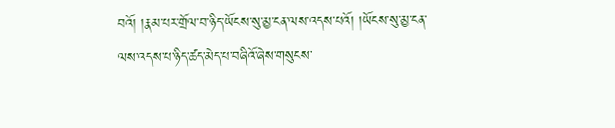བའོ། །རྣམ་པར་གྲོལ་བ་ཉིད་ཡོངས་སུ་མྱ་ངན་ལས་འདས་པའོ། །ཡོངས་སུ་མྱ་ངན་ལས་འདས་པ་ཉིད་ཚད་མེད་པ་བཞིའོ་ཞེས་གསུངས་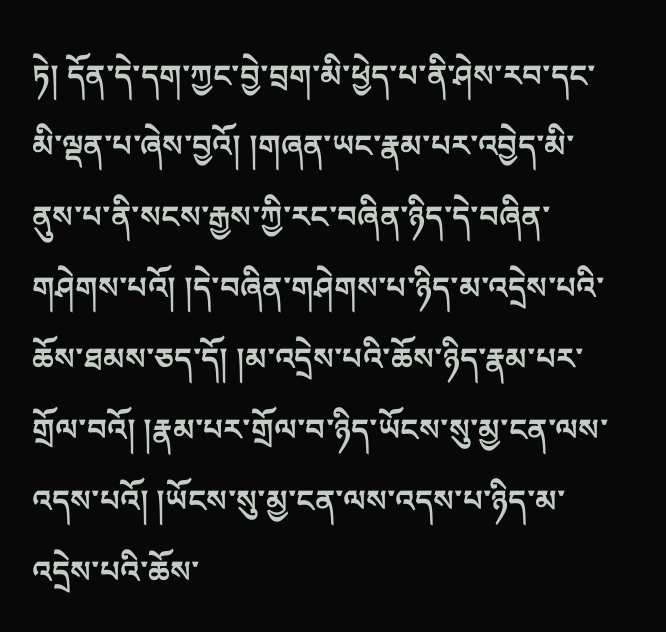ཏེ། དོན་དེ་དག་ཀྱང་བྱེ་བྲག་མི་ཕྱེད་པ་ནི་ཤེས་རབ་དང་མི་ལྡན་པ་ཞེས་བྱའོ། །གཞན་ཡང་རྣམ་པར་འབྱེད་མི་ནུས་པ་ནི་སངས་རྒྱས་ཀྱི་རང་བཞིན་ཉིད་དེ་བཞིན་གཤེགས་པའོ། །དེ་བཞིན་གཤེགས་པ་ཉིད་མ་འདྲེས་པའི་ཆོས་ཐམས་ཅད་དོ། །མ་འདྲེས་པའི་ཆོས་ཉིད་རྣམ་པར་གྲོལ་བའོ། །རྣམ་པར་གྲོལ་བ་ཉིད་ཡོངས་སུ་མྱ་ངན་ལས་འདས་པའོ། །ཡོངས་སུ་མྱ་ངན་ལས་འདས་པ་ཉིད་མ་འདྲེས་པའི་ཆོས་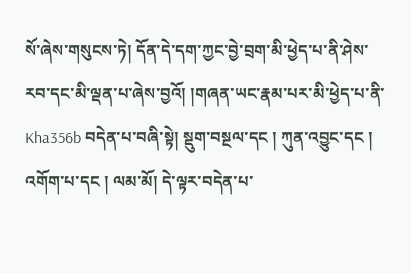སོ་ཞེས་གསུངས་ཏེ། དོན་དེ་དག་ཀྱང་བྱེ་བྲག་མི་ཕྱེད་པ་ནི་ཤེས་རབ་དང་མི་ལྡན་པ་ཞེས་བྱའོ། །གཞན་ཡང་རྣམ་པར་མི་ཕྱེད་པ་ནི་ Kha356b བདེན་པ་བཞི་སྟེ། སྡུག་བསྔལ་དང ། ཀུན་འབྱུང་དང ། འགོག་པ་དང ། ལམ་མོ། དེ་ལྟར་བདེན་པ་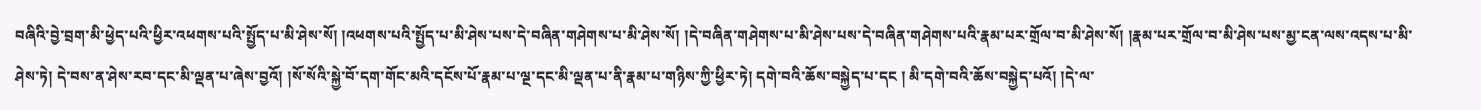བཞིའི་བྱེ་བྲག་མི་ཕྱེད་པའི་ཕྱིར་འཕགས་པའི་སྤྱོད་པ་མི་ཤེས་སོ། །འཕགས་པའི་སྤྱོད་པ་མི་ཤེས་པས་དེ་བཞིན་གཤེགས་པ་མི་ཤེས་སོ། །དེ་བཞིན་གཤེགས་པ་མི་ཤེས་པས་དེ་བཞིན་གཤེགས་པའི་རྣམ་པར་གྲོལ་བ་མི་ཤེས་སོ། །རྣམ་པར་གྲོལ་བ་མི་ཤེས་པས་མྱ་ངན་ལས་འདས་པ་མི་ཤེས་ཏེ། དེ་བས་ན་ཤེས་རབ་དང་མི་ལྡན་པ་ཞེས་བྱའོ། །སོ་སོའི་སྐྱེ་བོ་དག་གོང་མའི་དངོས་པོ་རྣམ་པ་ལྔ་དང་མི་ལྡན་པ་ནི་རྣམ་པ་གཉིས་ཀྱི་ཕྱིར་ཏེ། དགེ་བའི་ཆོས་བསྐྱེད་པ་དང ། མི་དགེ་བའི་ཆོས་བསྐྱེད་པའོ། །དེ་ལ་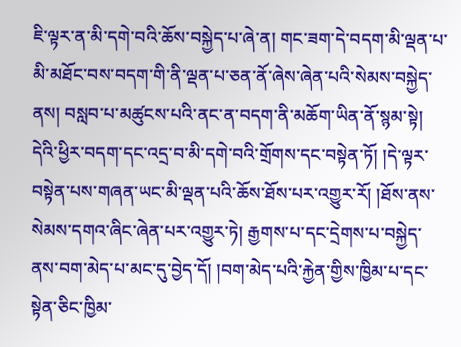ཇི་ལྟར་ན་མི་དགེ་བའི་ཆོས་བསྐྱེད་པ་ཞེ་ན། གང་ཟག་དེ་བདག་མི་ལྡན་པ་མི་མཐོང་བས་བདག་གི་ནི་ལྡན་པ་ཅན་ནོ་ཞེས་ཞེན་པའི་སེམས་བསྐྱེད་ནས། བསླབ་པ་མཚུངས་པའི་ནང་ན་བདག་ནི་མཆོག་ཡིན་ནོ་སྙམ་སྟེ། དེའི་ཕྱིར་བདག་དང་འདྲ་བ་མི་དགེ་བའི་གྲོགས་དང་བསྟེན་ཏོ། །དེ་ལྟར་བསྟེན་པས་གཞན་ཡང་མི་ལྡན་པའི་ཆོས་ཐོས་པར་འགྱུར་རོ། །ཐོས་ནས་སེམས་དགའ་ཞིང་ཞེན་པར་འགྱུར་ཏེ། རྒྱགས་པ་དང་དྲེགས་པ་བསྐྱེད་ནས་བག་མེད་པ་མང་དུ་བྱེད་དོ། །བག་མེད་པའི་རྐྱེན་གྱིས་ཁྱིམ་པ་དང་སྟེན་ཅིང་ཁྱིམ་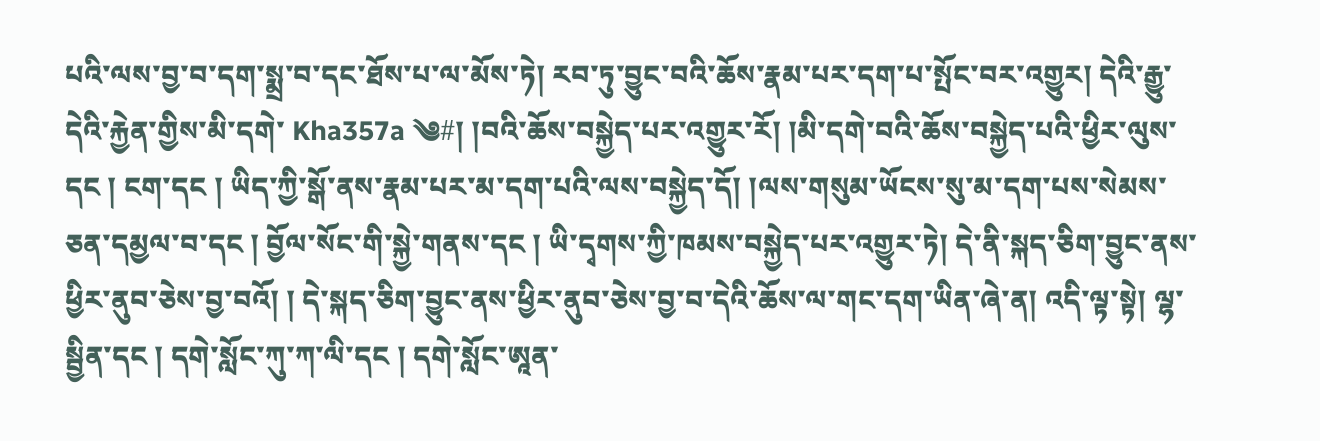པའི་ལས་བྱ་བ་དག་སྨྲ་བ་དང་ཐོས་པ་ལ་མོས་ཏེ། རབ་ཏུ་བྱུང་བའི་ཆོས་རྣམ་པར་དག་པ་སྤོང་བར་འགྱུར། དེའི་རྒྱུ་དེའི་རྐྱེན་གྱིས་མི་དགེ་ Kha357a ༄#། །བའི་ཆོས་བསྐྱེད་པར་འགྱུར་རོ། །མི་དགེ་བའི་ཆོས་བསྐྱེད་པའི་ཕྱིར་ལུས་དང ། ངག་དང ། ཡིད་ཀྱི་སྒོ་ནས་རྣམ་པར་མ་དག་པའི་ལས་བསྐྱེད་དོ། །ལས་གསུམ་ཡོངས་སུ་མ་དག་པས་སེམས་ཅན་དམྱལ་བ་དང ། བྱོལ་སོང་གི་སྐྱེ་གནས་དང ། ཡི་དྭགས་ཀྱི་ཁམས་བསྐྱེད་པར་འགྱུར་ཏེ། དེ་ནི་སྐད་ཅིག་བྱུང་ནས་ཕྱིར་ནུབ་ཅེས་བྱ་བའོ། ། དེ་སྐད་ཅིག་བྱུང་ནས་ཕྱིར་ནུབ་ཅེས་བྱ་བ་དེའི་ཆོས་ལ་གང་དག་ཡིན་ཞེ་ན། འདི་ལྟ་སྟེ། ལྷ་སྦྱིན་དང ། དགེ་སློང་ཀུ་ཀ་ལི་དང ། དགེ་སློང་ཨཱན་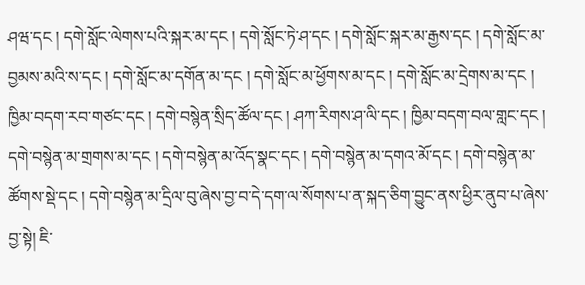ཤཝ་དང ། དགེ་སློང་ལེགས་པའི་སྐར་མ་དང ། དགེ་སློང་ཏེ་ཤ་དང ། དགེ་སློང་སྐར་མ་རྒྱས་དང ། དགེ་སློང་མ་བྱམས་མའི་ས་དང ། དགེ་སློང་མ་དགོན་མ་དང ། དགེ་སློང་མ་ཕྱོགས་མ་དང ། དགེ་སློང་མ་དྲེགས་མ་དང ། ཁྱིམ་བདག་རབ་གཙང་དང ། དགེ་བསྙེན་སྲིད་ཚོལ་དང ། ཤཀ་རིགས་ཤ་ལི་དང ། ཁྱིམ་བདག་བལ་གླང་དང ། དགེ་བསྙེན་མ་གྲགས་མ་དང ། དགེ་བསྙེན་མ་འོད་སྣང་དང ། དགེ་བསྙེན་མ་དགའ་མོ་དང ། དགེ་བསྙེན་མ་ཚོགས་སྡེ་དང ། དགེ་བསྙེན་མ་དྲིལ་བུ་ཞེས་བྱ་བ་དེ་དག་ལ་སོགས་པ་ན་སྐད་ཅིག་བྱུང་ནས་ཕྱིར་ནུབ་པ་ཞེས་བྱ་སྟེ། ཇི་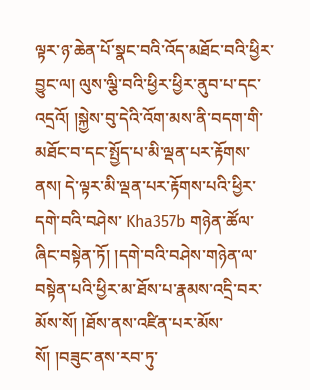ལྟར་ཉ་ཆེན་པོ་སྣང་བའི་འོད་མཐོང་བའི་ཕྱིར་བྱུང་ལ། ལུས་ལྕི་བའི་ཕྱིར་ཕྱིར་ནུབ་པ་དང་འདྲའོ། །སྐྱེས་བུ་དེའི་འོག་མས་ནི་བདག་གི་མཐོང་བ་དང་སྤྱོད་པ་མི་ལྡན་པར་རྟོགས་ནས། དེ་ལྟར་མི་ལྡན་པར་རྟོགས་པའི་ཕྱིར་དགེ་བའི་བཤེས་ Kha357b གཉེན་ཚོལ་ཞིང་བསྟེན་ཏོ། །དགེ་བའི་བཤེས་གཉེན་ལ་བསྟེན་པའི་ཕྱིར་མ་ཐོས་པ་རྣམས་འདྲི་བར་མོས་སོ། །ཐོས་ནས་འཛིན་པར་མོས་སོ། །བཟུང་ནས་རབ་ཏུ་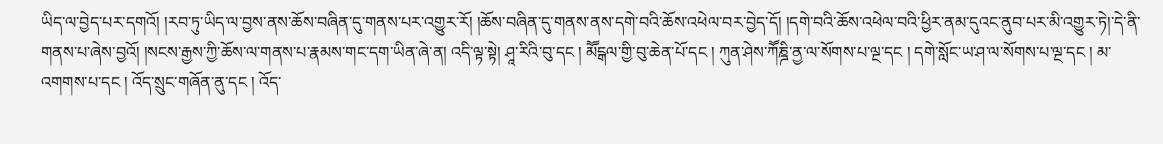ཡིད་ལ་བྱེད་པར་དགའོ། །རབ་ཏུ་ཡིད་ལ་བྱས་ནས་ཆོས་བཞིན་དུ་གནས་པར་འགྱུར་རོ། །ཆོས་བཞིན་དུ་གནས་ནས་དགེ་བའི་ཆོས་འཕེལ་བར་བྱེད་དོ། །དགེ་བའི་ཆོས་འཕེལ་བའི་ཕྱིར་ནམ་དུའང་ནུབ་པར་མི་འགྱུར་ཏེ།་དེ་ནི་གནས་པ་ཞེས་བྱའོ། །སངས་རྒྱས་ཀྱི་ཆོས་ལ་གནས་པ་རྣམས་གང་དག་ཡིན་ཞེ་ན། འདི་ལྟ་སྟེ། ཤཱ་རིའི་བུ་དང ། མཽངྒལ་གྱི་བུ་ཆེན་པོ་དང ། ཀུན་ཤེས་ཀཽཎྜི་ནྱ་ལ་སོགས་པ་ལྔ་དང ། དགེ་སློང་ཡ་ཤ་ལ་སོགས་པ་ལྔ་དང ། མ་འགགས་པ་དང ། འོད་སྲུང་གཞོན་ནུ་དང ། འོད་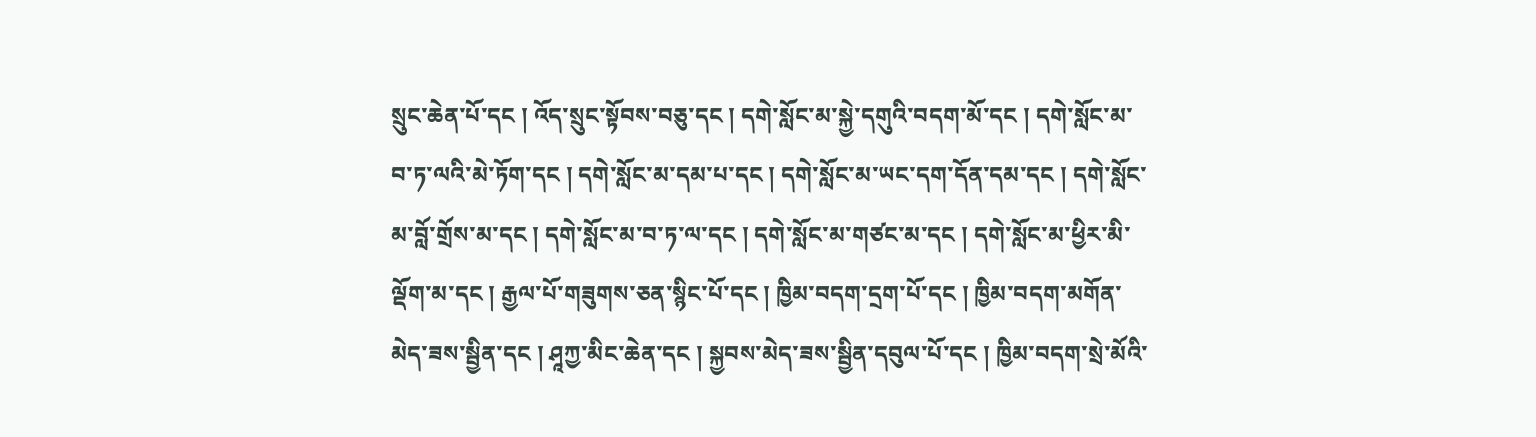སྲུང་ཆེན་པོ་དང ། འོད་སྲུང་སྟོབས་བཅུ་དང ། དགེ་སློང་མ་སྐྱེ་དགུའི་བདག་མོ་དང ། དགེ་སློང་མ་བ་ཏ་ལའི་མེ་ཏོག་དང ། དགེ་སློང་མ་དམ་པ་དང ། དགེ་སློང་མ་ཡང་དག་དོན་དམ་དང ། དགེ་སློང་མ་བློ་གྲོས་མ་དང ། དགེ་སློང་མ་བ་ཏ་ལ་དང ། དགེ་སློང་མ་གཙང་མ་དང ། དགེ་སློང་མ་ཕྱིར་མི་ལྡོག་མ་དང ། རྒྱལ་པོ་གཟུགས་ཅན་སྙིང་པོ་དང ། ཁྱིམ་བདག་དྲག་པོ་དང ། ཁྱིམ་བདག་མགོན་མེད་ཟས་སྦྱིན་དང ། ཤཱཀྱ་མིང་ཆེན་དང ། སྐྱབས་མེད་ཟས་སྦྱིན་དབུལ་པོ་དང ། ཁྱིམ་བདག་སྲེ་མོའི་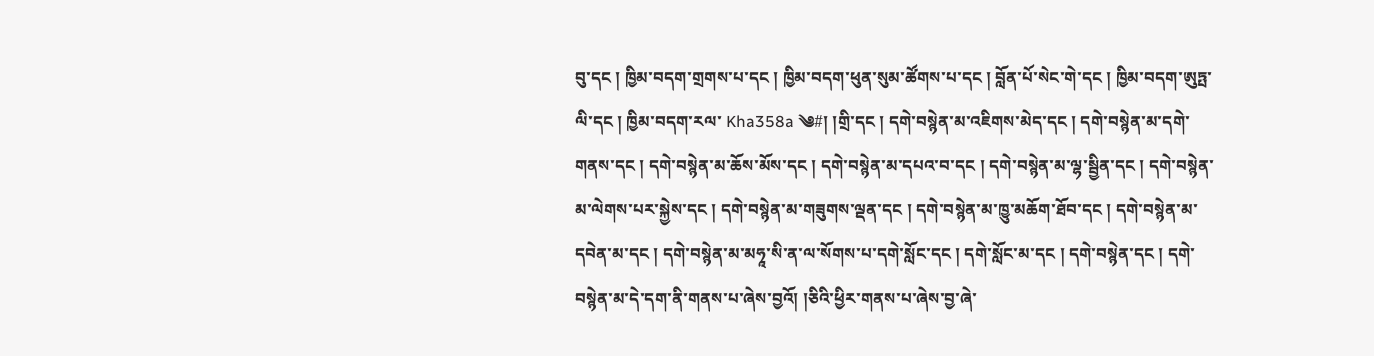བུ་དང ། ཁྱིམ་བདག་གྲགས་པ་དང ། ཁྱིམ་བདག་ཕུན་སུམ་ཚོགས་པ་དང ། བློན་པོ་སེང་གེ་དང ། ཁྱིམ་བདག་ཨུཏྤ་ལི་དང ། ཁྱིམ་བདག་རལ་ Kha358a ༄#། །གྲི་དང ། དགེ་བསྙེན་མ་འཇིགས་མེད་དང ། དགེ་བསྙེན་མ་དགེ་གནས་དང ། དགེ་བསྙེན་མ་ཆོས་མོས་དང ། དགེ་བསྙེན་མ་དཔའ་བ་དང ། དགེ་བསྙེན་མ་ལྷ་སྦྱིན་དང ། དགེ་བསྙེན་མ་ལེགས་པར་སྐྱེས་དང ། དགེ་བསྙེན་མ་གཟུགས་ལྡན་དང ། དགེ་བསྙེན་མ་ཁྱུ་མཆོག་ཐོབ་དང ། དགེ་བསྙེན་མ་དབེན་མ་དང ། དགེ་བསྙེན་མ་མཧཱ་སི་ན་ལ་སོགས་པ་དགེ་སློང་དང ། དགེ་སློང་མ་དང ། དགེ་བསྙེན་དང ། དགེ་བསྙེན་མ་དེ་དག་ནི་གནས་པ་ཞེས་བྱའོ། །ཅིའི་ཕྱིར་གནས་པ་ཞེས་བྱ་ཞེ་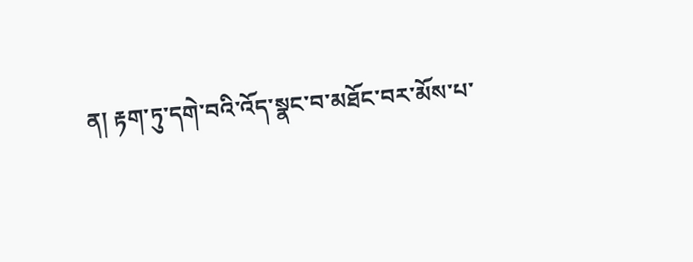ན། རྟག་ཏུ་དགེ་བའི་འོད་སྣང་བ་མཐོང་བར་མོས་པ་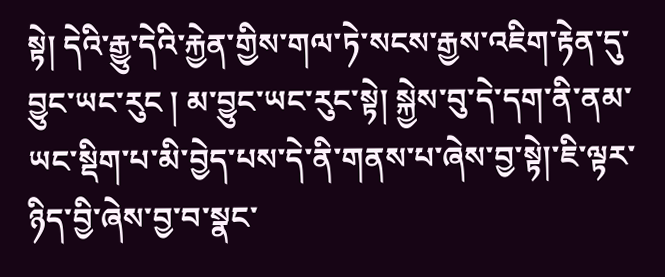སྟེ། དེའི་རྒྱུ་དེའི་རྐྱེན་གྱིས་གལ་ཏེ་སངས་རྒྱས་འཇིག་རྟེན་དུ་བྱུང་ཡང་རུང ། མ་བྱུང་ཡང་རུང་སྟེ། སྐྱེས་བུ་དེ་དག་ནི་ནམ་ཡང་སྡིག་པ་མི་བྱེད་པས་དེ་ནི་གནས་པ་ཞེས་བྱ་སྟེ།་ཇི་ལྟར་ཉིད་བྱི་ཞེས་བྱ་བ་སྣང་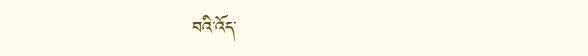བའི་འོད་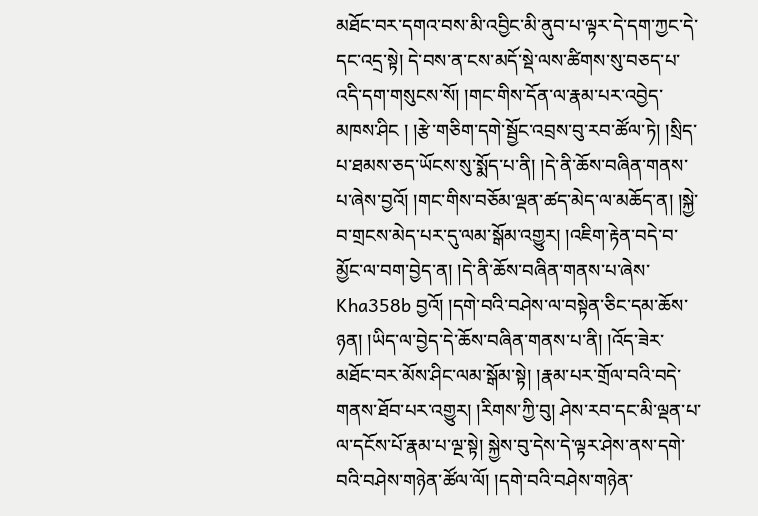མཐོང་བར་དགའ་བས་མི་འབྱིང་མི་ནུབ་པ་ལྟར་དེ་དག་ཀྱང་དེ་དང་འདྲ་སྟེ། དེ་བས་ན་ངས་མདོ་སྡེ་ལས་ཚིགས་སུ་བཅད་པ་འདི་དག་གསུངས་སོ། །གང་གིས་དོན་ལ་རྣམ་པར་འབྱེད་མཁས་ཤིང ། །རྩེ་གཅིག་དགེ་སྦྱོང་འབྲས་བུ་རབ་ཚོལ་ཏེ། །སྲིད་པ་ཐམས་ཅད་ཡོངས་སུ་སྨོད་པ་ནི། །དེ་ནི་ཆོས་བཞིན་གནས་པ་ཞེས་བྱའོ། །གང་གིས་བཅོམ་ལྡན་ཚད་མེད་ལ་མཆོད་ན། །སྐྱེ་བ་གྲངས་མེད་པར་དུ་ལམ་སྒོམ་འགྱུར། །འཇིག་རྟེན་བདེ་བ་མྱོང་ལ་བག་བྱེད་ན། །དེ་ནི་ཆོས་བཞིན་གནས་པ་ཞེས་ Kha358b བྱའོ། །དགེ་བའི་བཤེས་ལ་བསྟེན་ཅིང་དམ་ཆོས་ཉན། །ཡིད་ལ་བྱེད་དེ་ཆོས་བཞིན་གནས་པ་ནི། །འོད་ཟེར་མཐོང་བར་མོས་ཤིང་ལམ་སྒོམ་སྟེ། །རྣམ་པར་གྲོལ་བའི་བདེ་གནས་ཐོབ་པར་འགྱུར། །རིགས་ཀྱི་བུ། ཤེས་རབ་དང་མི་ལྡན་པ་ལ་དངོས་པོ་རྣམ་པ་ལྔ་སྟེ། སྐྱེས་བུ་དེས་དེ་ལྟར་ཤེས་ནས་དགེ་བའི་བཤེས་གཉེན་ཚོལ་ལོ། །དགེ་བའི་བཤེས་གཉེན་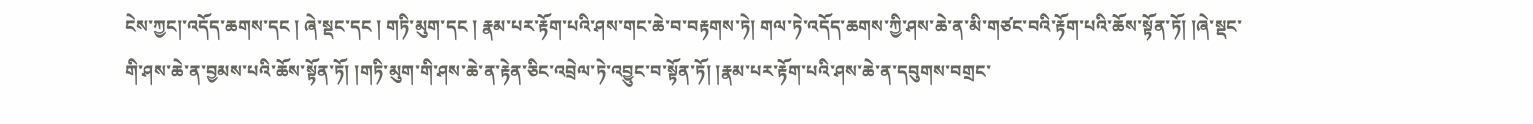ངེས་ཀྱང།་འདོད་ཆགས་དང ། ཞེ་སྡང་དང ། གཏི་མུག་དང ། རྣམ་པར་རྟོག་པའི་ཤས་གང་ཆེ་བ་བརྟགས་ཏེ། གལ་ཏེ་འདོད་ཆགས་ཀྱི་ཤས་ཆེ་ན་མི་གཙང་བའི་རྟོག་པའི་ཆོས་སྟོན་ཏོ། །ཞེ་སྡང་གི་ཤས་ཆེ་ན་བྱམས་པའི་ཆོས་སྟོན་ཏོ། །གཏི་མུག་གི་ཤས་ཆེ་ན་རྟེན་ཅིང་འབྲེལ་ཏེ་འབྱུང་བ་སྟོན་ཏོ། །རྣམ་པར་རྟོག་པའི་ཤས་ཆེ་ན་དབུགས་བགྲང་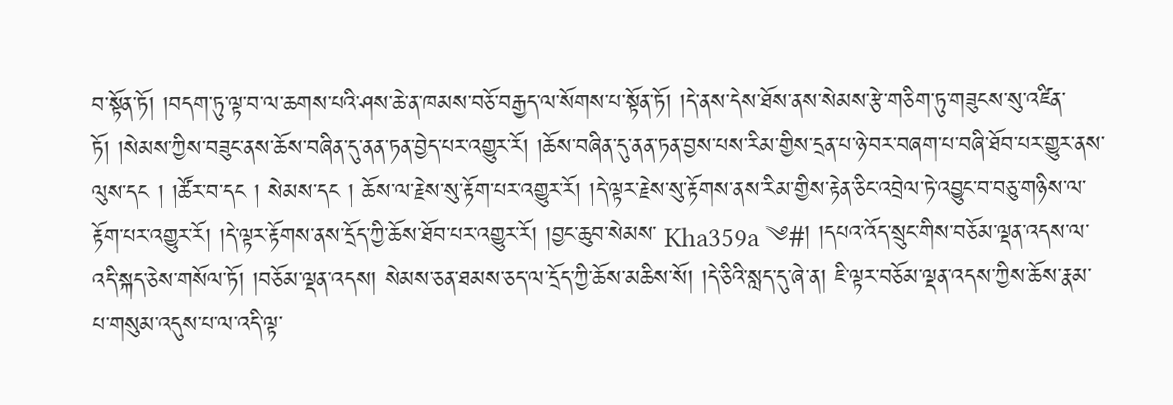བ་སྟོན་ཏོ། །བདག་ཏུ་ལྟ་བ་ལ་ཆགས་པའི་ཤས་ཆེ་ན་ཁམས་བཅོ་བརྒྱད་ལ་སོགས་པ་སྟོན་ཏོ། །དེ་ནས་དེས་ཐོས་ནས་སེམས་རྩེ་གཅིག་ཏུ་གཟུངས་སུ་འཛིན་ཏོ། །སེམས་ཀྱིས་བཟུང་ནས་ཆོས་བཞིན་དུ་ནན་ཏན་བྱེད་པར་འགྱུར་རོ། །ཆོས་བཞིན་དུ་ནན་ཏན་བྱས་པས་རིམ་གྱིས་དྲན་པ་ཉེ་བར་བཞག་པ་བཞི་ཐོབ་པར་གྱུར་ནས་ལུས་དང ། །ཚོར་བ་དང ། སེམས་དང ། ཆོས་ལ་རྗེས་སུ་རྟོག་པར་འགྱུར་རོ། །དེ་ལྟར་རྗེས་སུ་རྟོགས་ནས་རིམ་གྱིས་རྟེན་ཅིང་འབྲེལ་ཏེ་འབྱུང་བ་བཅུ་གཉིས་ལ་རྟོག་པར་འགྱུར་རོ། །དེ་ལྟར་རྟོགས་ནས་དྲོད་ཀྱི་ཆོས་ཐོབ་པར་འགྱུར་རོ། །བྱང་ཆུབ་སེམས་ Kha359a ༄#། །དཔའ་འོད་སྲུང་གིས་བཅོམ་ལྡན་འདས་ལ་འདི་སྐད་ཅེས་གསོལ་ཏོ། །བཅོམ་ལྡན་འདས། སེམས་ཅན་ཐམས་ཅད་ལ་དྲོད་ཀྱི་ཆོས་མཆིས་སོ། །དེ་ཅིའི་སླད་དུ་ཞེ་ན། ཇི་ལྟར་བཅོམ་ལྡན་འདས་ཀྱིས་ཆོས་རྣམ་པ་གསུམ་འདུས་པ་ལ་འདི་ལྟ་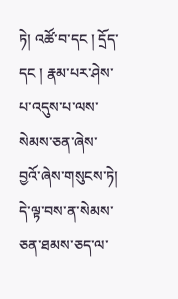ཏེ། འཚོ་བ་དང ། དྲོད་དང ། རྣམ་པར་ཤེས་པ་འདུས་པ་ལས་སེམས་ཅན་ཞེས་བྱའོ་ཞེས་གསུངས་ཏེ། དེ་ལྟ་བས་ན་སེམས་ཅན་ཐམས་ཅད་ལ་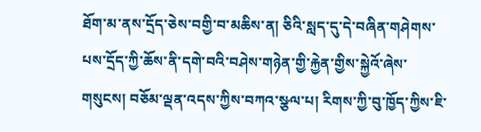ཐོག་མ་ནས་དྲོད་ཅེས་བགྱི་བ་མཆིས་ན། ཅིའི་སླད་དུ་དེ་བཞིན་གཤེགས་པས་དྲོད་ཀྱི་ཆོས་ནི་དགེ་བའི་བཤེས་གཉེན་གྱི་རྐྱེན་གྱིས་སྐྱེའོ་ཞེས་གསུངས། བཅོམ་ལྡན་འདས་ཀྱིས་བཀའ་སྩལ་པ། རིགས་ཀྱི་བུ་ཁྱོད་ཀྱིས་ཇི་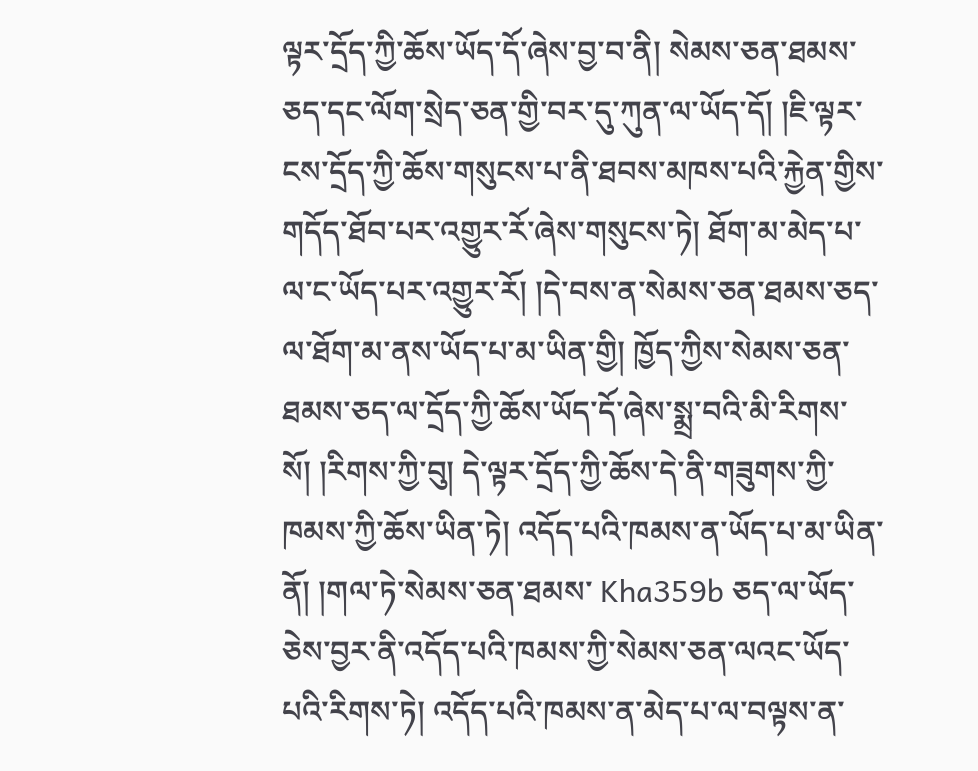ལྟར་དྲོད་ཀྱི་ཆོས་ཡོད་དོ་ཞེས་བྱ་བ་ནི། སེམས་ཅན་ཐམས་ཅད་དང་ལོག་སྲེད་ཅན་གྱི་བར་དུ་ཀུན་ལ་ཡོད་དོ། །ཇི་ལྟར་ངས་དྲོད་ཀྱི་ཆོས་གསུངས་པ་ནི་ཐབས་མཁས་པའི་རྐྱེན་གྱིས་གདོད་ཐོབ་པར་འགྱུར་རོ་ཞེས་གསུངས་ཏེ། ཐོག་མ་མེད་པ་ལ་ང་ཡོད་པར་འགྱུར་རོ། །དེ་བས་ན་སེམས་ཅན་ཐམས་ཅད་ལ་ཐོག་མ་ནས་ཡོད་པ་མ་ཡིན་གྱི། ཁྱོད་ཀྱིས་སེམས་ཅན་ཐམས་ཅད་ལ་དྲོད་ཀྱི་ཆོས་ཡོད་དོ་ཞེས་སྨྲ་བའི་མི་རིགས་སོ། །རིགས་ཀྱི་བུ། དེ་ལྟར་དྲོད་ཀྱི་ཆོས་དེ་ནི་གཟུགས་ཀྱི་ཁམས་ཀྱི་ཆོས་ཡིན་ཏེ། འདོད་པའི་ཁམས་ན་ཡོད་པ་མ་ཡིན་ནོ། །གལ་ཏེ་སེམས་ཅན་ཐམས་ Kha359b ཅད་ལ་ཡོད་ཅེས་བྱར་ནི་འདོད་པའི་ཁམས་ཀྱི་སེམས་ཅན་ལའང་ཡོད་པའི་རིགས་ཏེ། འདོད་པའི་ཁམས་ན་མེད་པ་ལ་བལྟས་ན་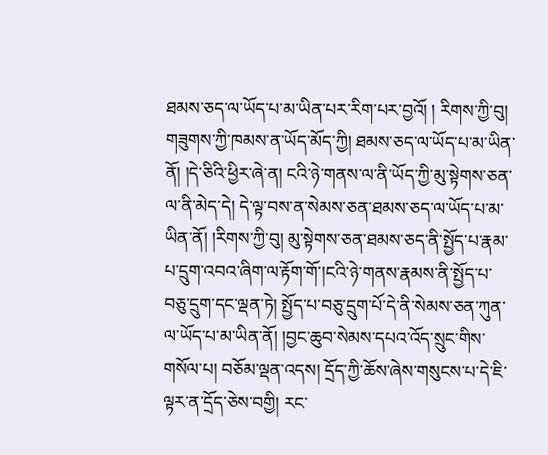ཐམས་ཅད་ལ་ཡོད་པ་མ་ཡིན་པར་རིག་པར་བྱའོ། ། རིགས་ཀྱི་བུ། གཟུགས་ཀྱི་ཁམས་ན་ཡོད་མོད་ཀྱི། ཐམས་ཅད་ལ་ཡོད་པ་མ་ཡིན་ནོ། །དེ་ཅིའི་ཕྱིར་ཞེ་ན། ངའི་ཉེ་གནས་ལ་ནི་ཡོད་ཀྱི་མུ་སྟེགས་ཅན་ལ་ནི་མེད་དེ། དེ་ལྟ་བས་ན་སེམས་ཅན་ཐམས་ཅད་ལ་ཡོད་པ་མ་ཡིན་ནོ། །རིགས་ཀྱི་བུ། མུ་སྟེགས་ཅན་ཐམས་ཅད་ནི་སྤྱོད་པ་རྣམ་པ་དྲུག་འབའ་ཞིག་ལ་རྟོག་གོ་།ངའི་ཉེ་གནས་རྣམས་ནི་སྤྱོད་པ་བཅུ་དྲུག་དང་ལྡན་ཏེ། སྤྱོད་པ་བཅུ་དྲུག་པོ་དེ་ནི་སེམས་ཅན་ཀུན་ལ་ཡོད་པ་མ་ཡིན་ནོ། །བྱང་ཆུབ་སེམས་དཔའ་འོད་སྲུང་གིས་གསོལ་པ། བཅོམ་ལྡན་འདས། དྲོད་ཀྱི་ཆོས་ཞེས་གསུངས་པ་དེ་ཇི་ལྟར་ན་དྲོད་ཅེས་བགྱི། རང་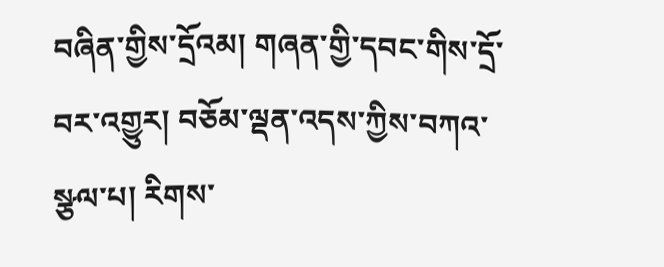བཞིན་གྱིས་དྲོའམ། གཞན་གྱི་དབང་གིས་དྲོ་བར་འགྱུར། བཅོམ་ལྡན་འདས་ཀྱིས་བཀའ་སྩལ་པ། རིགས་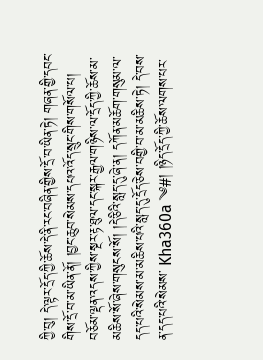ཀྱི་བུ། དེ་ལྟར་དྲོད་ཀྱི་ཆོས་དེ་ནི་རང་བཞིན་གྱིས་དྲོ་བ་ཡིན་ཏེ། གཞན་གྱི་དབང་གིས་དྲོ་བ་མ་ཡིན་ནོ། །བྱང་ཆུབ་སེམས་དཔའ་འོད་སྲུང་གིས་གསོལ་པ། བཅོམ་ལྡན་འདས་ཀྱིས་སྔར་རྟ་ཐུལ་དང་སྐར་རྒྱལ་གཉིས་ལ་དྲོད་ཀྱི་ཆོས་མ་མཆིས་སོ་ཞེས་གསུངས་སོ། །དེ་ཅིའི་སླད་དུ་ཞེ་ན། དཀོན་མཆོག་གསུམ་ལ་དད་པའི་སེམས་མ་མཆིས་པའི་སླད་དུ་དྲོད་ཅེས་བགྱི་བ་མ་མཆིས་ཏེ། དེ་བས་ན་དད་པའི་སེམས་ Kha360a ༄#། །ཉིད་དྲོད་ཀྱི་ཆོས་ལགས་པར་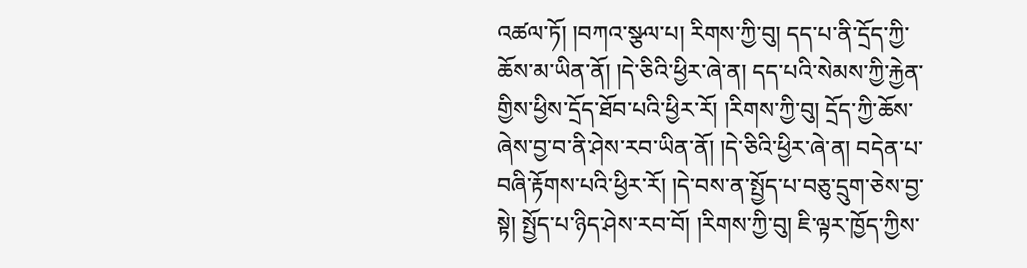འཚལ་ཏོ། །བཀའ་སྩལ་པ། རིགས་ཀྱི་བུ། དད་པ་ནི་དྲོད་ཀྱི་ཆོས་མ་ཡིན་ནོ། །དེ་ཅིའི་ཕྱིར་ཞེ་ན། དད་པའི་སེམས་ཀྱི་རྐྱེན་གྱིས་ཕྱིས་དྲོད་ཐོབ་པའི་ཕྱིར་རོ། །རིགས་ཀྱི་བུ། དྲོད་ཀྱི་ཆོས་ཞེས་བྱ་བ་ནི་ཤེས་རབ་ཡིན་ནོ། །དེ་ཅིའི་ཕྱིར་ཞེ་ན། བདེན་པ་བཞི་རྟོགས་པའི་ཕྱིར་རོ། །དེ་བས་ན་སྤྱོད་པ་བཅུ་དྲུག་ཅེས་བྱ་སྟེ། སྤྱོད་པ་ཉིད་ཤེས་རབ་བོ། །རིགས་ཀྱི་བུ། ཇི་ལྟར་ཁྱོད་ཀྱིས་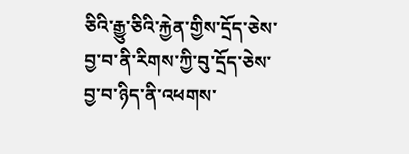ཅིའི་རྒྱུ་ཅིའི་རྐྱེན་གྱིས་དྲོད་ཅེས་བྱ་བ་ནི་རིགས་ཀྱི་བུ་དྲོད་ཅེས་བྱ་བ་ཉིད་ནི་འཕགས་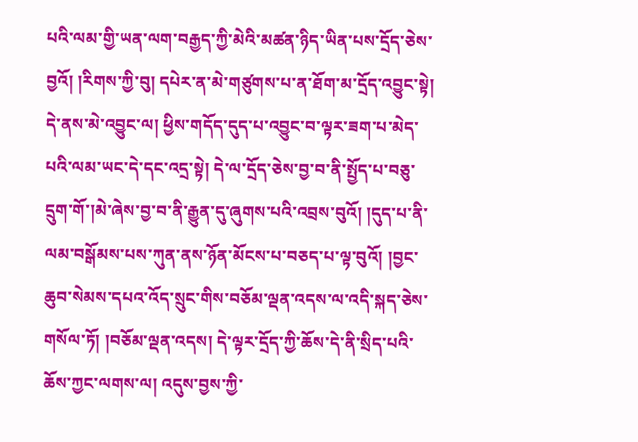པའི་ལམ་གྱི་ཡན་ལག་བརྒྱད་ཀྱི་མེའི་མཚན་ཉིད་ཡིན་པས་དྲོད་ཅེས་བྱའོ། །རིགས་ཀྱི་བུ། དཔེར་ན་མེ་གཙུགས་པ་ན་ཐོག་མ་དྲོད་འབྱུང་སྟེ། དེ་ནས་མེ་འབྱུང་ལ། ཕྱིས་གདོད་དུད་པ་འབྱུང་བ་ལྟར་ཟག་པ་མེད་པའི་ལམ་ཡང་དེ་དང་འདྲ་སྟེ། དེ་ལ་དྲོད་ཅེས་བྱ་བ་ནི་སྤྱོད་པ་བཅུ་དྲུག་གོ་།མེ་ཞེས་བྱ་བ་ནི་རྒྱུན་དུ་ཞུགས་པའི་འབྲས་བུའོ། །དུད་པ་ནི་ལམ་བསྒོམས་པས་ཀུན་ནས་ཉོན་མོངས་པ་བཅད་པ་ལྟ་བུའོ། །བྱང་ཆུབ་སེམས་དཔའ་འོད་སྲུང་གིས་བཅོམ་ལྡན་འདས་ལ་འདི་སྐད་ཅེས་གསོལ་ཏོ། །བཅོམ་ལྡན་འདས། དེ་ལྟར་དྲོད་ཀྱི་ཆོས་དེ་ནི་སྲིད་པའི་ཆོས་ཀྱང་ལགས་ལ། འདུས་བྱས་ཀྱི་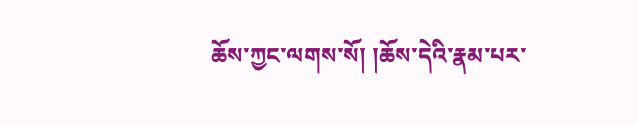ཆོས་ཀྱང་ལགས་སོ། །ཆོས་དེའི་རྣམ་པར་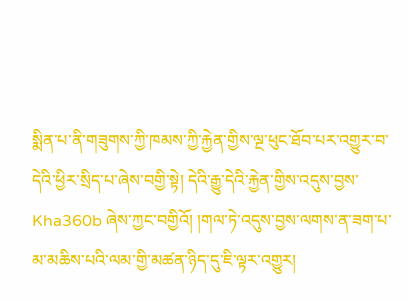སྨིན་པ་ནི་གཟུགས་ཀྱི་ཁམས་ཀྱི་རྐྱེན་གྱིས་ལྔ་ཕུང་ཐོབ་པར་འགྱུར་བ་དེའི་ཕྱིར་སྲིད་པ་ཞེས་བགྱི་སྟེ། དེའི་རྒྱུ་དེའི་རྐྱེན་གྱིས་འདུས་བྱས་ Kha360b ཞེས་ཀྱང་བགྱིའོ། །གལ་ཏེ་འདུས་བྱས་ལགས་ན་ཟག་པ་མ་མཆིས་པའི་ལམ་གྱི་མཚན་ཉིད་དུ་ཇི་ལྟར་འགྱུར།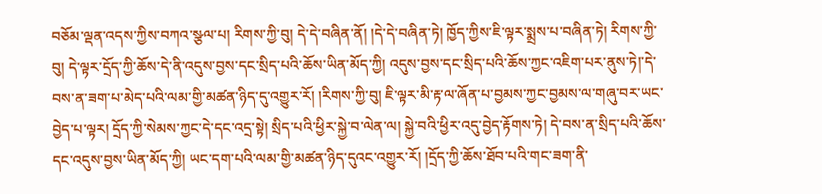བཅོམ་ལྡན་འདས་ཀྱིས་བཀའ་སྩལ་པ། རིགས་ཀྱི་བུ། དེ་དེ་བཞིན་ནོ། །དེ་དེ་བཞིན་ཏེ། ཁྱོད་ཀྱིས་ཇི་ལྟར་སྨྲས་པ་བཞིན་ཏེ། རིགས་ཀྱི་བུ། དེ་ལྟར་དྲོད་ཀྱི་ཆོས་དེ་ནི་འདུས་བྱས་དང་སྲིད་པའི་ཆོས་ཡིན་མོད་ཀྱི། འདུས་བྱས་དང་སྲིད་པའི་ཆོས་ཀྱང་འཇིག་པར་ནུས་ཏེ།་དེ་བས་ན་ཟག་པ་མེད་པའི་ལམ་གྱི་མཚན་ཉིད་དུ་འགྱུར་རོ། །རིགས་ཀྱི་བུ། ཇི་ལྟར་མི་རྟ་ལ་ཞོན་པ་བྱམས་ཀྱང་བྱམས་ལ་གཞུ་བར་ཡང་བྱེད་པ་ལྟར། དྲོད་ཀྱི་སེམས་ཀྱང་དེ་དང་འདྲ་སྟེ། སྲིད་པའི་ཕྱིར་སྐྱེ་བ་ལེན་ལ། སྐྱེ་བའི་ཕྱིར་འདུ་བྱེད་རྟོགས་ཏེ། དེ་བས་ན་སྲིད་པའི་ཆོས་དང་འདུས་བྱས་ཡིན་མོད་ཀྱི། ཡང་དག་པའི་ལམ་གྱི་མཚན་ཉིད་དུའང་འགྱུར་རོ། །དྲོད་ཀྱི་ཆོས་ཐོབ་པའི་གང་ཟག་ནི་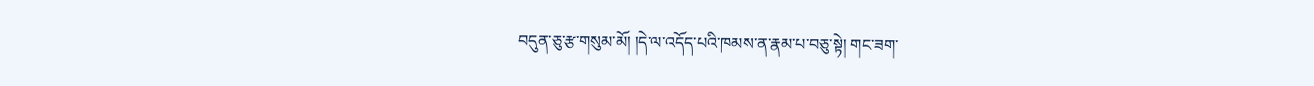བདུན་ཅུ་རྩ་གསུམ་མོ། །དེ་ལ་འདོད་པའི་ཁམས་ན་རྣམ་པ་བཅུ་སྟེ། གང་ཟག་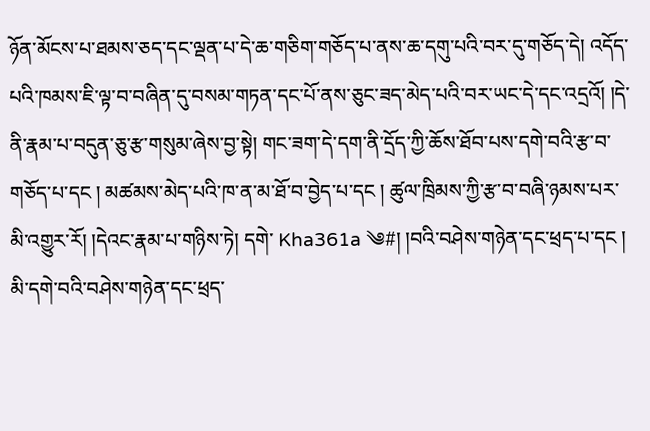ཉོན་མོངས་པ་ཐམས་ཅད་དང་ལྡན་པ་དེ་ཆ་གཅིག་གཅོད་པ་ནས་ཆ་དགུ་པའི་བར་དུ་གཅོད་དེ། འདོད་པའི་ཁམས་ཇི་ལྟ་བ་བཞིན་དུ་བསམ་གཏན་དང་པོ་ནས་ཅུང་ཟད་མེད་པའི་བར་ཡང་དེ་དང་འདྲའོ། །དེ་ནི་རྣམ་པ་བདུན་ཅུ་རྩ་གསུམ་ཞེས་བྱ་སྟེ། གང་ཟག་དེ་དག་ནི་དྲོད་ཀྱི་ཆོས་ཐོབ་པས་དགེ་བའི་རྩ་བ་གཅོད་པ་དང ། མཚམས་མེད་པའི་ཁ་ན་མ་ཐོ་བ་བྱེད་པ་དང ། ཚུལ་ཁྲིམས་ཀྱི་རྩ་བ་བཞི་ཉམས་པར་མི་འགྱུར་རོ། །དེའང་རྣམ་པ་གཉིས་ཏེ། དགེ་ Kha361a ༄#། །བའི་བཤེས་གཉེན་དང་ཕྲད་པ་དང ། མི་དགེ་བའི་བཤེས་གཉེན་དང་ཕྲད་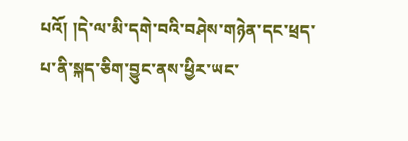པའོ། །དེ་ལ་མི་དགེ་བའི་བཤེས་གཉེན་དང་ཕྲད་པ་ནི་སྐད་ཅིག་བྱུང་ནས་ཕྱིར་ཡང་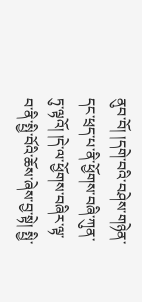ནུབ་བོ། །དགེ་བའི་བཤེས་གཉེན་དང་ཕྲད་པ་ནི་ཕྱོགས་བཞི་ཀུན་ཏུ་ལྟའོ། །དེ་ལ་ཕྱོགས་བཞིར་ལྟ་བ་ནི་སྤྱི་བོའི་ཆོས་ཞེས་བྱ་སྟེ། སྤྱི་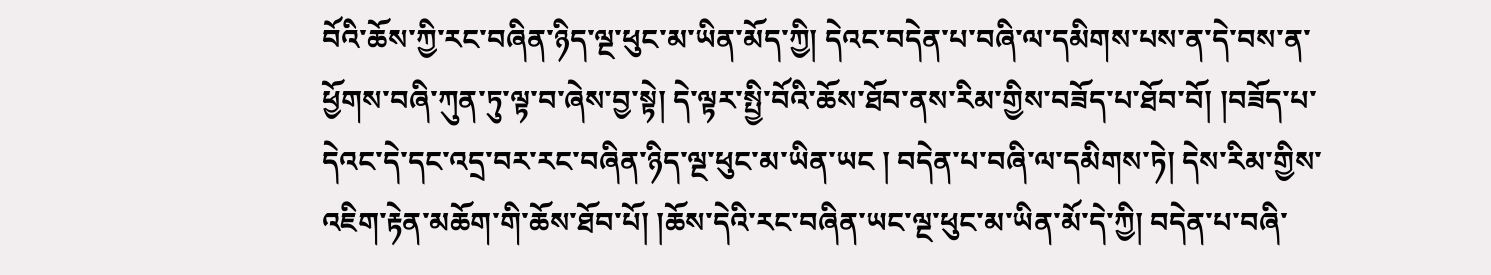བོའི་ཆོས་ཀྱི་རང་བཞིན་ཉིད་ལྔ་ཕུང་མ་ཡིན་མོད་ཀྱི། དེའང་བདེན་པ་བཞི་ལ་དམིགས་པས་ན་དེ་བས་ན་ཕྱོགས་བཞི་ཀུན་ཏུ་ལྟ་བ་ཞེས་བྱ་སྟེ། དེ་ལྟར་སྤྱི་བོའི་ཆོས་ཐོབ་ནས་རིམ་གྱིས་བཟོད་པ་ཐོབ་བོ། །བཟོད་པ་དེའང་དེ་དང་འདྲ་བར་རང་བཞིན་ཉིད་ལྔ་ཕུང་མ་ཡིན་ཡང ། བདེན་པ་བཞི་ལ་དམིགས་ཏེ། དེས་རིམ་གྱིས་འཇིག་རྟེན་མཆོག་གི་ཆོས་ཐོབ་པོ། །ཆོས་དེའི་རང་བཞིན་ཡང་ལྔ་ཕུང་མ་ཡིན་མོ་དེ་ཀྱི། བདེན་པ་བཞི་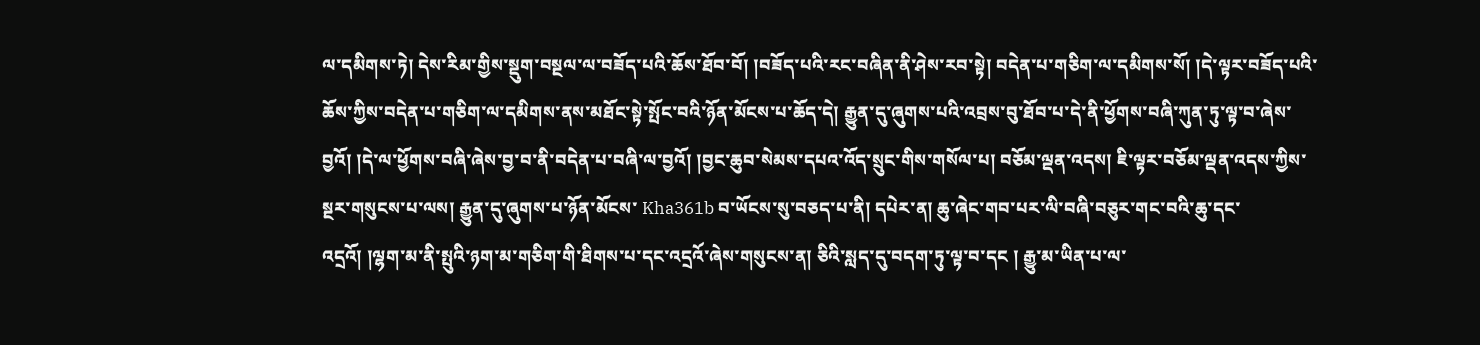ལ་དམིགས་ཏེ། དེས་རིམ་གྱིས་སྡུག་བསྔལ་ལ་བཟོད་པའི་ཆོས་ཐོབ་བོ། །བཟོད་པའི་རང་བཞིན་ནི་ཤེས་རབ་སྟེ། བདེན་པ་གཅིག་ལ་དམིགས་སོ། །དེ་ལྟར་བཟོད་པའི་ཆོས་ཀྱིས་བདེན་པ་གཅིག་ལ་དམིགས་ནས་མཐོང་སྟེ་སྤོང་བའི་ཉོན་མོངས་པ་ཆོད་དེ། རྒྱུན་དུ་ཞུགས་པའི་འབྲས་བུ་ཐོབ་པ་དེ་ནི་ཕྱོགས་བཞི་ཀུན་ཏུ་ལྟ་བ་ཞེས་བྱའོ། །དེ་ལ་ཕྱོགས་བཞི་ཞེས་བྱ་བ་ནི་བདེན་པ་བཞི་ལ་བྱའོ། །བྱང་ཆུབ་སེམས་དཔའ་འོད་སྲུང་གིས་གསོལ་པ། བཅོམ་ལྡན་འདས། ཇི་ལྟར་བཅོམ་ལྡན་འདས་ཀྱིས་སྔར་གསུངས་པ་ལས། རྒྱུན་དུ་ཞུགས་པ་ཉོན་མོངས་ Kha361b བ་ཡོངས་སུ་བཅད་པ་ནི། དཔེར་ན། ཆུ་ཞེང་གབ་པར་ལི་བཞི་བཅུར་གང་བའི་ཆུ་དང་འདྲའོ། །ལྷག་མ་ནི་སྤུའི་ཉག་མ་གཅིག་གི་ཐིགས་པ་དང་འདྲའོ་ཞེས་གསུངས་ན། ཅིའི་སླད་དུ་བདག་ཏུ་ལྟ་བ་དང ། རྒྱུ་མ་ཡིན་པ་ལ་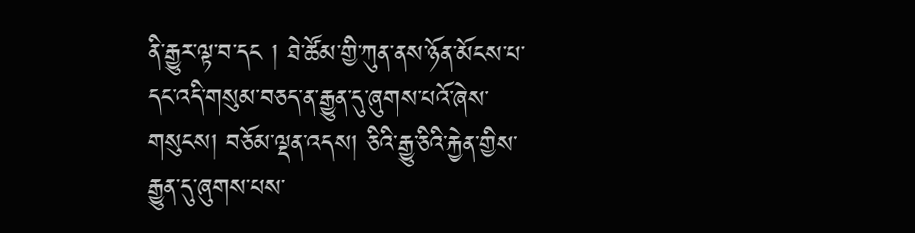ནི་རྒྱུར་ལྟ་བ་དང ། ཐེ་ཚོམ་གྱི་ཀུན་ནས་ཉོན་མོངས་པ་དང་འདི་གསུམ་བཅད་ན་རྒྱུན་དུ་ཞུགས་པའོ་ཞེས་གསུངས། བཅོམ་ལྡན་འདས། ཅིའི་རྒྱུ་ཅིའི་རྐྱེན་གྱིས་རྒྱུན་དུ་ཞུགས་པས་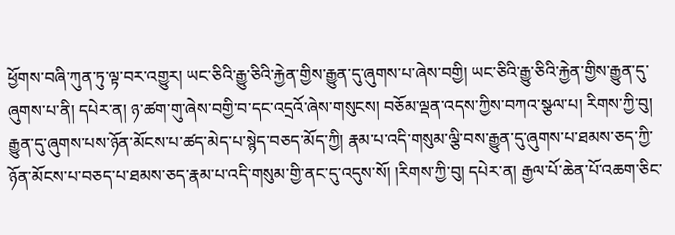ཕྱོགས་བཞི་ཀུན་ཏུ་ལྟ་བར་འགྱུར། ཡང་ཅིའི་རྒྱུ་ཅིའི་རྐྱེན་གྱིས་རྒྱུན་དུ་ཞུགས་པ་ཞེས་བགྱི། ཡང་ཅིའི་རྒྱུ་ཅིའི་རྐྱེན་གྱིས་རྒྱུན་དུ་ཞུགས་པ་ནི། དཔེར་ན། ཉ་ཚག་གུ་ཞེས་བགྱི་བ་དང་འདྲའོ་ཞེས་གསུངས། བཅོམ་ལྡན་འདས་ཀྱིས་བཀའ་སྩལ་པ། རིགས་ཀྱི་བུ། རྒྱུན་དུ་ཞུགས་པས་ཉོན་མོངས་པ་ཚད་མེད་པ་སྙེད་བཅད་མོད་ཀྱི། རྣམ་པ་འདི་གསུམ་ལྕི་བས་རྒྱུན་དུ་ཞུགས་པ་ཐམས་ཅད་ཀྱི་ཉོན་མོངས་པ་བཅད་པ་ཐམས་ཅད་རྣམ་པ་འདི་གསུམ་གྱི་ནང་དུ་འདུས་སོ། །རིགས་ཀྱི་བུ། དཔེར་ན། རྒྱལ་པོ་ཆེན་པོ་འཆག་ཅིང་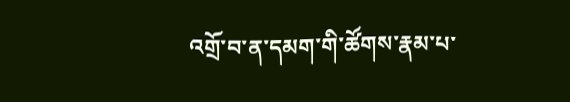འགྲོ་བ་ན་དམག་གི་ཚོགས་རྣམ་པ་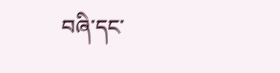བཞི་དང་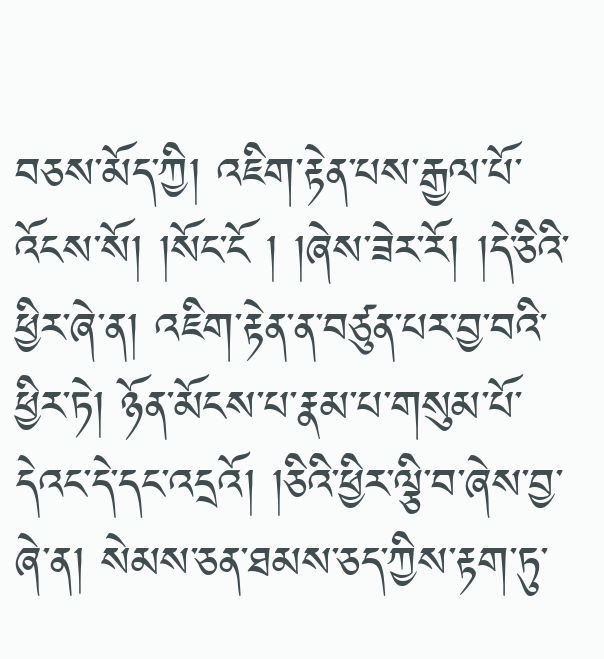བཅས་མོད་ཀྱི། འཇིག་རྟེན་པས་རྒྱལ་པོ་འོངས་སོ། །སོང་ངོ ། །ཞེས་ཟེར་རོ། །དེ་ཅིའི་ཕྱིར་ཞེ་ན། འཇིག་རྟེན་ན་བཙུན་པར་བྱ་བའི་ཕྱིར་ཏེ། ཉོན་མོངས་པ་རྣམ་པ་གསུམ་པོ་དེའང་དེ་དང་འདྲའོ། །ཅིའི་ཕྱིར་ལྕི་བ་ཞེས་བྱ་ཞེ་ན། སེམས་ཅན་ཐམས་ཅད་ཀྱིས་རྟག་ཏུ་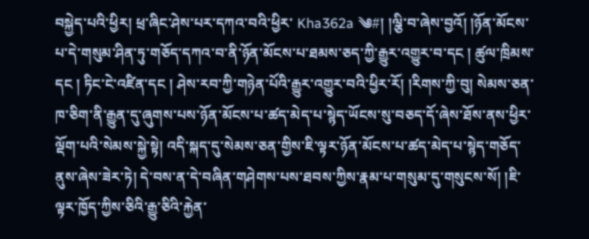བསྐྱེད་པའི་ཕྱིར། ཕྲ་ཞིང་ཤེས་པར་དཀའ་བའི་ཕྱིར་ Kha362a ༄#། །ལྕི་བ་ཞེས་བྱའོ། །ཉོན་མོངས་པ་དེ་གསུམ་ཤིན་ཏུ་གཅོད་དཀའ་བ་ནི་ཉོན་མོངས་པ་ཐམས་ཅད་ཀྱི་རྒྱུར་འགྱུར་བ་དང ། ཚུལ་ཁྲིམས་དང ། ཏིང་ངེ་འཛིན་དང ། ཤེས་རབ་ཀྱི་གཉེན་པོའི་རྒྱུར་འགྱུར་བའི་ཕྱིར་རོ། །རིགས་ཀྱི་བུ། སེམས་ཅན་ཁ་ཅིག་ནི་རྒྱུན་དུ་ཞུགས་པས་ཉོན་མོངས་པ་ཚད་མེད་པ་སྙེད་ཡོངས་སུ་བཅད་དོ་ཞེས་ཐོས་ནས་ཕྱིར་ལྡོག་པའི་སེམས་སྐྱེ་སྟེ། འདི་སྐད་དུ་སེམས་ཅན་གྱིས་ཇི་ལྟར་ཉོན་མོངས་པ་ཚད་མེད་པ་སྙེད་གཅོད་ནུས་ཞེས་ཟེར་ཏེ། དེ་བས་ན་དེ་བཞིན་གཤེགས་པས་ཐབས་ཀྱིས་རྣམ་པ་གསུམ་དུ་གསུངས་སོ། །ཇི་ལྟར་ཁྱོད་ཀྱིས་ཅིའི་རྒྱུ་ཅིའི་རྐྱེན་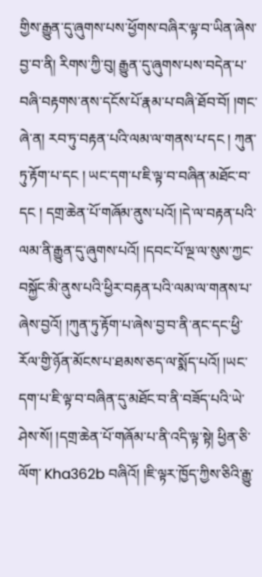གྱིས་རྒྱུན་དུ་ཞུགས་པས་ཕྱོགས་བཞིར་ལྟ་བ་ཡིན་ཞེས་བྱ་བ་ནི། རིགས་ཀྱི་བུ། རྒྱུན་དུ་ཞུགས་པས་བདེན་པ་བཞི་བརྟགས་ནས་དངོས་པོ་རྣམ་པ་བཞི་ཐོབ་བོ། །གང་ཞེ་ན། རབ་ཏུ་བརྟན་པའི་ལམ་ལ་གནས་པ་དང ། ཀུན་ཏུ་རྟོག་པ་དང ། ཡང་དག་པ་ཇི་ལྟ་བ་བཞིན་མཐོང་བ་དང ། དགྲ་ཆེན་པོ་གཞོམ་ནུས་པའོ། །དེ་ལ་བརྟན་པའི་ལམ་ནི་རྒྱུན་དུ་ཞུགས་པའོ། །དབང་པོ་ལྔ་ལ་སུས་ཀྱང་བསྐྱོང་མི་ནུས་པའི་ཕྱིར་བརྟན་པའི་ལམ་ལ་གནས་པ་ཞེས་བྱའོ། །ཀུན་ཏུ་རྟོག་པ་ཞེས་བྱ་བ་ནི་ནང་དང་ཕྱི་རོལ་གྱི་ཉོན་མོངས་པ་ཐམས་ཅད་ལ་སྨོད་པའོ། །ཡང་དག་པ་ཇི་ལྟ་བ་བཞིན་དུ་མཐོང་བ་ནི་བཟོད་པའི་ཡེ་ཤེས་སོ། །དགྲ་ཆེན་པོ་གཞོམ་པ་ནི་འདི་ལྟ་སྟེ། ཕྱིན་ཅི་ལོག་ Kha362b བཞིའོ། །ཇི་ལྟར་ཁྱོད་ཀྱིས་ཅིའི་རྒྱུ་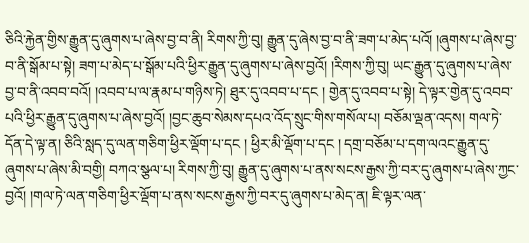ཅིའི་རྐྱེན་གྱིས་རྒྱུན་དུ་ཞུགས་པ་ཞེས་བྱ་བ་ནི། རིགས་ཀྱི་བུ། རྒྱུན་དུ་ཞེས་བྱ་བ་ནི་ཟག་པ་མེད་པའོ། །ཞུགས་པ་ཞེས་བྱ་བ་ནི་སྒོམ་པ་སྟེ། ཟག་པ་མེད་པ་སྒོམ་པའི་ཕྱིར་རྒྱུན་དུ་ཞུགས་པ་ཞེས་བྱའོ། །རིགས་ཀྱི་བུ། ཡང་རྒྱུན་དུ་ཞུགས་པ་ཞེས་བྱ་བ་ནི་འབབ་བའོ། །འབབ་པ་ལ་རྣམ་པ་གཉིས་ཏེ། ཐུར་དུ་འབབ་པ་དང ། གྱེན་དུ་འབབ་པ་སྟེ། དེ་ལྟར་གྱེན་དུ་འབབ་པའི་ཕྱིར་རྒྱུན་དུ་ཞུགས་པ་ཞེས་བྱའོ། །བྱང་ཆུབ་སེམས་དཔའ་འོད་སྲུང་གིས་གསོལ་པ། བཅོམ་ལྡན་འདས། གལ་ཏེ་དོན་དེ་ལྟ་ན། ཅིའི་སླད་དུ་ལན་གཅིག་ཕྱིར་ལྡོག་པ་དང ། ཕྱིར་མི་ལྡོག་པ་དང ། དགྲ་བཅོམ་པ་དག་ལའང་རྒྱུན་དུ་ཞུགས་པ་ཞེས་མི་བགྱི། བཀའ་སྩལ་པ། རིགས་ཀྱི་བུ། རྒྱུན་དུ་ཞུགས་པ་ནས་སངས་རྒྱས་ཀྱི་བར་དུ་ཞུགས་པ་ཞེས་ཀྱང་བྱའོ། །གལ་ཏེ་ལན་གཅིག་ཕྱིར་ལྡོག་པ་ནས་སངས་རྒྱས་ཀྱི་བར་དུ་ཞུགས་པ་མེད་ན། ཇི་ལྟར་ལན་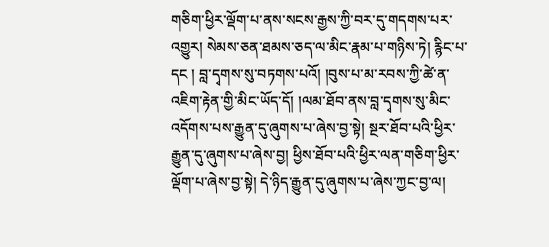གཅིག་ཕྱིར་ལྡོག་པ་ནས་སངས་རྒྱས་ཀྱི་བར་དུ་གདགས་པར་འགྱུར། སེམས་ཅན་ཐམས་ཅད་ལ་མིང་རྣམ་པ་གཉིས་ཏེ། རྙིང་པ་དང ། བླ་དྭགས་སུ་བཏགས་པའོ། །བུས་པ་མ་རབས་ཀྱི་ཚེ་ན་འཇིག་རྟེན་གྱི་མིང་ཡོད་དོ། །ལམ་ཐོབ་ནས་བླ་དྭགས་སུ་མིང་འདོགས་པས་རྒྱུན་དུ་ཞུགས་པ་ཞེས་བྱ་སྟེ། སྔར་ཐོབ་པའི་ཕྱིར་རྒྱུན་དུ་ཞུགས་པ་ཞེས་བྱ། ཕྱིས་ཐོབ་པའི་ཕྱིར་ལན་གཅིག་ཕྱིར་ལྡོག་པ་ཞེས་བྱ་སྟེ། དེ་ཉིད་རྒྱུན་དུ་ཞུགས་པ་ཞེས་ཀྱང་བྱ་ལ།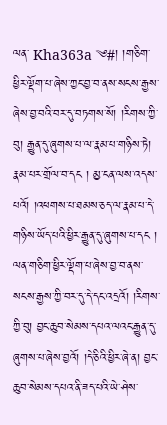ལན་ Kha363a ༄#། །གཅིག་ཕྱིར་ལྡོག་པ་ཞེས་ཀྱང་བྱ་བ་ནས་སངས་རྒྱས་ཞེས་བྱ་བའི་བར་དུ་བཏགས་སོ། །རིགས་ཀྱི་བུ། རྒྱུན་དུ་ཞུགས་པ་ལ་རྣམ་པ་གཉིས་ཏེ། རྣམ་པར་གྲོལ་བ་དང ། མྱ་ངན་ལས་འདས་པའོ། །འཕགས་པ་ཐམས་ཅད་ལ་རྣམ་པ་དེ་གཉིས་ཡོད་པའི་ཕྱིར་རྒྱུན་དུ་ཞུགས་པ་དང ། ལན་གཅིག་ཕྱིར་ལྡོག་པ་ཞེས་བྱ་བ་ནས་སངས་རྒྱས་ཀྱི་བར་དུ་དེ་དང་འདྲའོ། །རིགས་ཀྱི་བུ། བྱང་ཆུབ་སེམས་དཔའ་ལའང་རྒྱུན་དུ་ཞུགས་པ་ཞེས་བྱའོ། །དེ་ཅིའི་ཕྱིར་ཞེ་ན། བྱང་ཆུབ་སེམས་དཔའ་ནི་ཟད་པའི་ཡེ་ཤེས་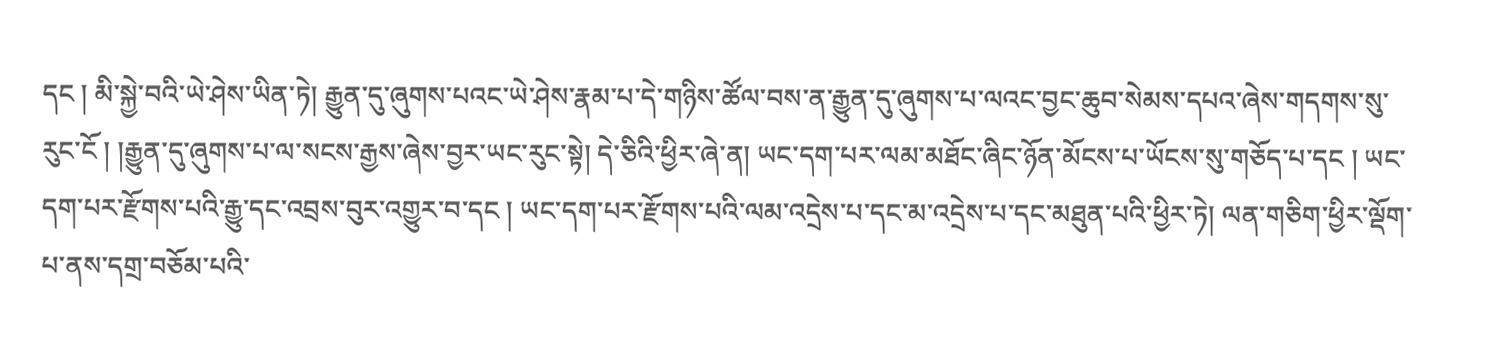དང ། མི་སྐྱེ་བའི་ཡེ་ཤེས་ཡིན་ཏེ། རྒྱུན་དུ་ཞུགས་པའང་ཡེ་ཤེས་རྣམ་པ་དེ་གཉིས་ཚོལ་བས་ན་རྒྱུན་དུ་ཞུགས་པ་ལའང་བྱང་ཆུབ་སེམས་དཔའ་ཞེས་གདགས་སུ་རུང་ངོ ། །རྒྱུན་དུ་ཞུགས་པ་ལ་སངས་རྒྱས་ཞེས་བྱར་ཡང་རུང་སྟེ། དེ་ཅིའི་ཕྱིར་ཞེ་ན། ཡང་དག་པར་ལམ་མཐོང་ཞིང་ཉོན་མོངས་པ་ཡོངས་སུ་གཅོད་པ་དང ། ཡང་དག་པར་རྫོགས་པའི་རྒྱུ་དང་འབྲས་བུར་འགྱུར་བ་དང ། ཡང་དག་པར་རྫོགས་པའི་ལམ་འདྲེས་པ་དང་མ་འདྲེས་པ་དང་མཐུན་པའི་ཕྱིར་ཏེ། ལན་གཅིག་ཕྱིར་ལྡོག་པ་ནས་དགྲ་བཅོམ་པའི་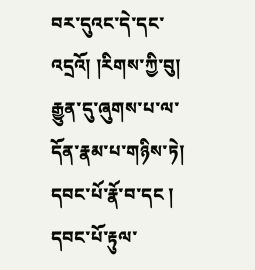བར་དུའང་དེ་དང་འདྲའོ། །རིགས་ཀྱི་བུ། རྒྱུན་དུ་ཞུགས་པ་ལ་དོན་རྣམ་པ་གཉིས་ཏེ། དབང་པོ་རྣོ་བ་དང ། དབང་པོ་རྟུལ་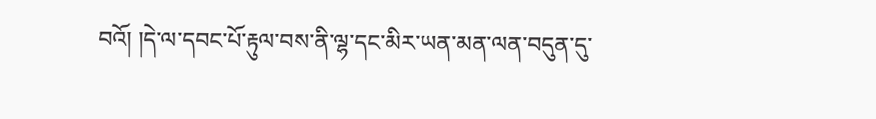བའོ། །དེ་ལ་དབང་པོ་རྟུལ་བས་ནི་ལྷ་དང་མིར་ཡན་མན་ལན་བདུན་དུ་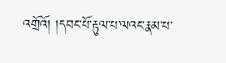འགྲོའོ། །དབང་པོ་རྟུལ་པ་ལའང་རྣམ་པ་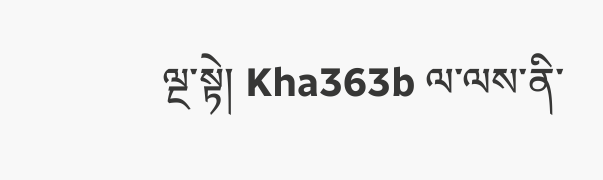ལྔ་སྟེ། Kha363b ལ་ལས་ནི་